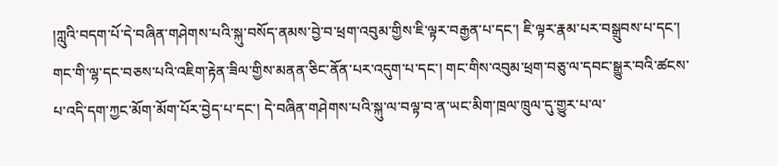།ཀླུའི་བདག་པོ་དེ་བཞིན་གཤེགས་པའི་སྐུ་བསོད་ནམས་བྱེ་བ་ཕྲག་འབུམ་གྱིས་ཇི་ལྟར་བརྒྱན་པ་དང་། ཇི་ལྟར་རྣམ་པར་བསྒྲུབས་པ་དང་། གང་གི་ལྷ་དང་བཅས་པའི་འཇིག་རྟེན་ཟིལ་གྱིས་མནན་ཅིང་ནོན་པར་འདུག་པ་དང་། གང་གིས་འབུམ་ཕྲག་བཅུ་ལ་དབང་སྒྱུར་བའི་ཚངས་པ་འདི་དག་ཀྱང་མོག་མོག་པོར་བྱེད་པ་དང་། དེ་བཞིན་གཤེགས་པའི་སྐུ་ལ་བལྟ་བ་ན་ཡང་མིག་ཁྲལ་ཁྲུལ་དུ་གྱུར་པ་ལ་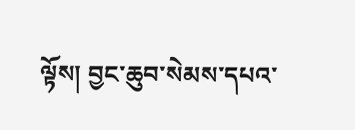ལྟོས། བྱང་ཆུབ་སེམས་དཔའ་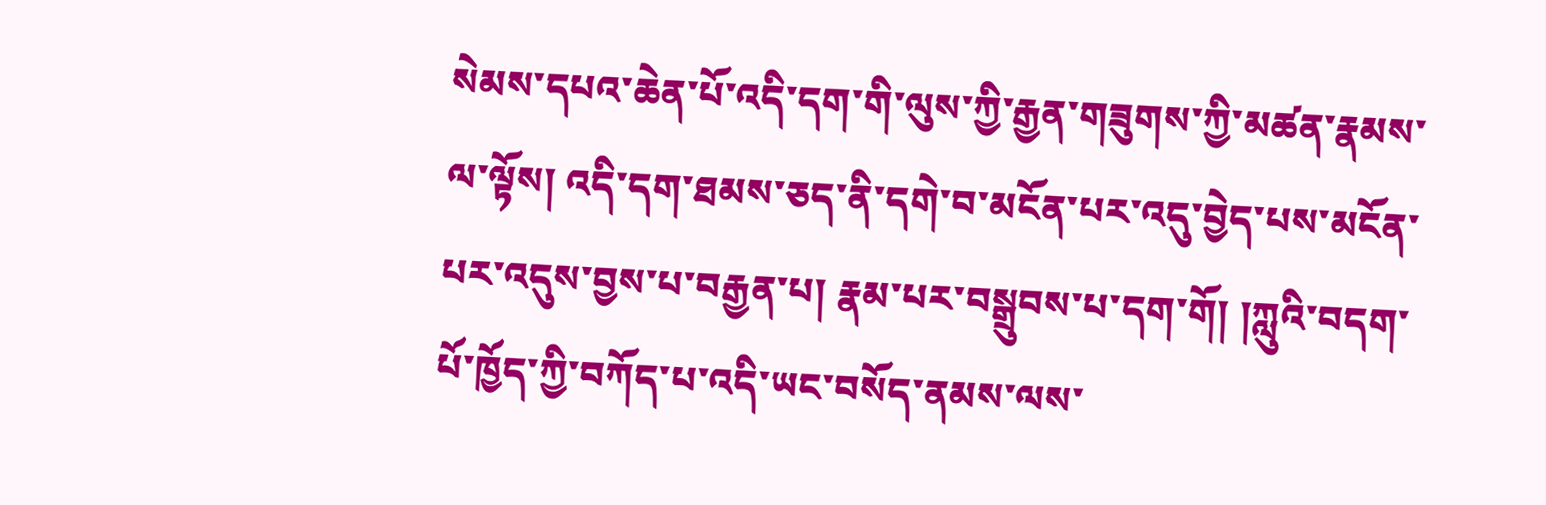སེམས་དཔའ་ཆེན་པོ་འདི་དག་གི་ལུས་ཀྱི་རྒྱན་གཟུགས་ཀྱི་མཚན་རྣམས་ལ་ལྟོས། འདི་དག་ཐམས་ཅད་ནི་དགེ་བ་མངོན་པར་འདུ་བྱེད་པས་མངོན་པར་འདུས་བྱས་པ་བརྒྱན་པ། རྣམ་པར་བསྒྲུབས་པ་དག་གོ། །ཀླུའི་བདག་པོ་ཁྱོད་ཀྱི་བཀོད་པ་འདི་ཡང་བསོད་ནམས་ལས་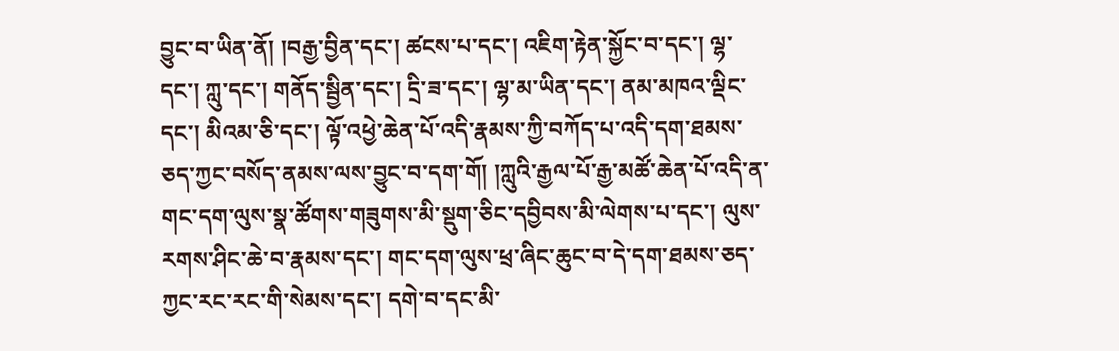བྱུང་བ་ཡིན་ནོ། །བརྒྱ་བྱིན་དང་། ཚངས་པ་དང་། འཇིག་རྟེན་སྐྱོང་བ་དང་། ལྷ་དང་། ཀླུ་དང་། གནོད་སྦྱིན་དང་། དྲི་ཟ་དང་། ལྷ་མ་ཡིན་དང་། ནམ་མཁའ་ལྡིང་དང་། མིའམ་ཅི་དང་། ལྟོ་འཕྱེ་ཆེན་པོ་འདི་རྣམས་ཀྱི་བཀོད་པ་འདི་དག་ཐམས་ཅད་ཀྱང་བསོད་ནམས་ལས་བྱུང་བ་དག་གོ། །ཀླུའི་རྒྱལ་པོ་རྒྱ་མཚོ་ཆེན་པོ་འདི་ན་གང་དག་ལུས་སྣ་ཚོགས་གཟུགས་མི་སྡུག་ཅིང་དབྱིབས་མི་ལེགས་པ་དང་། ལུས་རགས་ཤིང་ཆེ་བ་རྣམས་དང་། གང་དག་ལུས་ཕྲ་ཞིང་ཆུང་བ་དེ་དག་ཐམས་ཅད་ཀྱང་རང་རང་གི་སེམས་དང་། དགེ་བ་དང་མི་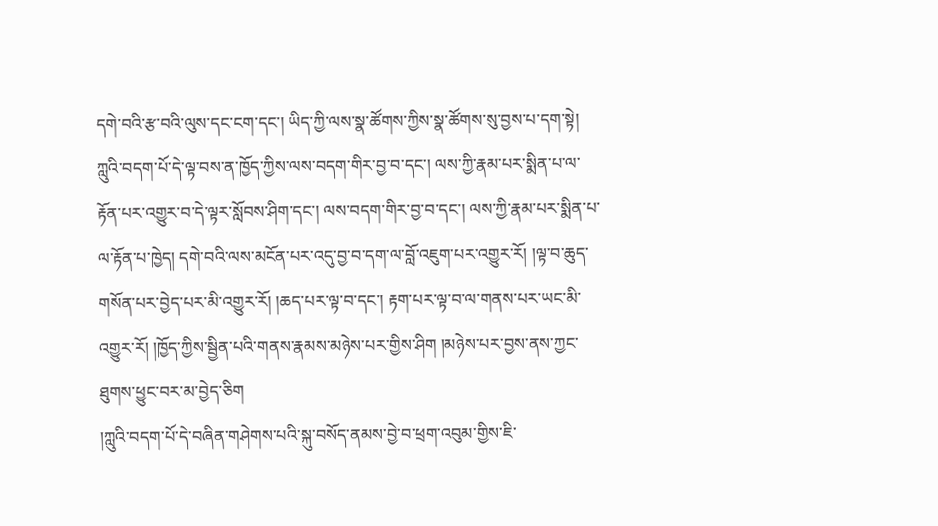དགེ་བའི་རྩ་བའི་ལུས་དང་ངག་དང་། ཡིད་ཀྱི་ལས་སྣ་ཚོགས་ཀྱིས་སྣ་ཚོགས་སུ་བྱས་པ་དག་སྟེ། ཀླུའི་བདག་པོ་དེ་ལྟ་བས་ན་ཁྱོད་ཀྱིས་ལས་བདག་གིར་བྱ་བ་དང་། ལས་ཀྱི་རྣམ་པར་སྨིན་པ་ལ་རྟོན་པར་འགྱུར་བ་དེ་ལྟར་སློབས་ཤིག་དང་། ལས་བདག་གིར་བྱ་བ་དང་། ལས་ཀྱི་རྣམ་པར་སྨིན་པ་ལ་རྟོན་པ་ཁྱེད། དགེ་བའི་ལས་མངོན་པར་འདུ་བྱ་བ་དག་ལ་བློ་འཇུག་པར་འགྱུར་རོ། །ལྟ་བ་ཆུད་གསོན་པར་བྱེད་པར་མི་འགྱུར་རོ། །ཆད་པར་ལྟ་བ་དང་། རྟག་པར་ལྟ་བ་ལ་གནས་པར་ཡང་མི་འགྱུར་རོ། །ཁྱོད་ཀྱིས་སྦྱིན་པའི་གནས་རྣམས་མཉེས་པར་གྱིས་ཤིག །མཉེས་པར་བྱས་ནས་ཀྱང་ཐུགས་ཕྱུང་བར་མ་བྱེད་ཅིག
།ཀླུའི་བདག་པོ་དེ་བཞིན་གཤེགས་པའི་སྐུ་བསོད་ནམས་བྱེ་བ་ཕྲག་འབུམ་གྱིས་ཇི་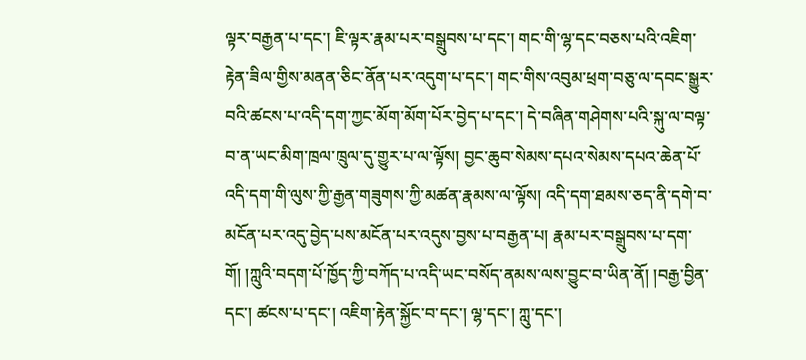ལྟར་བརྒྱན་པ་དང་། ཇི་ལྟར་རྣམ་པར་བསྒྲུབས་པ་དང་། གང་གི་ལྷ་དང་བཅས་པའི་འཇིག་རྟེན་ཟིལ་གྱིས་མནན་ཅིང་ནོན་པར་འདུག་པ་དང་། གང་གིས་འབུམ་ཕྲག་བཅུ་ལ་དབང་སྒྱུར་བའི་ཚངས་པ་འདི་དག་ཀྱང་མོག་མོག་པོར་བྱེད་པ་དང་། དེ་བཞིན་གཤེགས་པའི་སྐུ་ལ་བལྟ་བ་ན་ཡང་མིག་ཁྲལ་ཁྲུལ་དུ་གྱུར་པ་ལ་ལྟོས། བྱང་ཆུབ་སེམས་དཔའ་སེམས་དཔའ་ཆེན་པོ་འདི་དག་གི་ལུས་ཀྱི་རྒྱན་གཟུགས་ཀྱི་མཚན་རྣམས་ལ་ལྟོས། འདི་དག་ཐམས་ཅད་ནི་དགེ་བ་མངོན་པར་འདུ་བྱེད་པས་མངོན་པར་འདུས་བྱས་པ་བརྒྱན་པ། རྣམ་པར་བསྒྲུབས་པ་དག་གོ། །ཀླུའི་བདག་པོ་ཁྱོད་ཀྱི་བཀོད་པ་འདི་ཡང་བསོད་ནམས་ལས་བྱུང་བ་ཡིན་ནོ། །བརྒྱ་བྱིན་དང་། ཚངས་པ་དང་། འཇིག་རྟེན་སྐྱོང་བ་དང་། ལྷ་དང་། ཀླུ་དང་།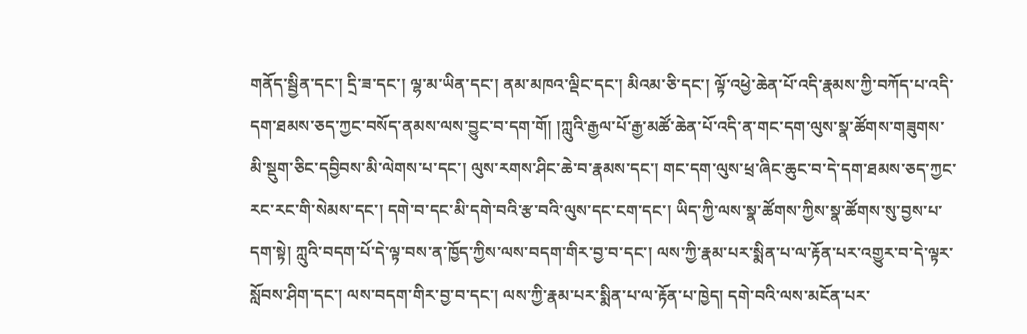གནོད་སྦྱིན་དང་། དྲི་ཟ་དང་། ལྷ་མ་ཡིན་དང་། ནམ་མཁའ་ལྡིང་དང་། མིའམ་ཅི་དང་། ལྟོ་འཕྱེ་ཆེན་པོ་འདི་རྣམས་ཀྱི་བཀོད་པ་འདི་དག་ཐམས་ཅད་ཀྱང་བསོད་ནམས་ལས་བྱུང་བ་དག་གོ། །ཀླུའི་རྒྱལ་པོ་རྒྱ་མཚོ་ཆེན་པོ་འདི་ན་གང་དག་ལུས་སྣ་ཚོགས་གཟུགས་མི་སྡུག་ཅིང་དབྱིབས་མི་ལེགས་པ་དང་། ལུས་རགས་ཤིང་ཆེ་བ་རྣམས་དང་། གང་དག་ལུས་ཕྲ་ཞིང་ཆུང་བ་དེ་དག་ཐམས་ཅད་ཀྱང་རང་རང་གི་སེམས་དང་། དགེ་བ་དང་མི་དགེ་བའི་རྩ་བའི་ལུས་དང་ངག་དང་། ཡིད་ཀྱི་ལས་སྣ་ཚོགས་ཀྱིས་སྣ་ཚོགས་སུ་བྱས་པ་དག་སྟེ། ཀླུའི་བདག་པོ་དེ་ལྟ་བས་ན་ཁྱོད་ཀྱིས་ལས་བདག་གིར་བྱ་བ་དང་། ལས་ཀྱི་རྣམ་པར་སྨིན་པ་ལ་རྟོན་པར་འགྱུར་བ་དེ་ལྟར་སློབས་ཤིག་དང་། ལས་བདག་གིར་བྱ་བ་དང་། ལས་ཀྱི་རྣམ་པར་སྨིན་པ་ལ་རྟོན་པ་ཁྱེད། དགེ་བའི་ལས་མངོན་པར་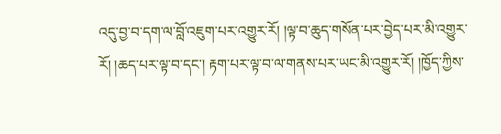འདུ་བྱ་བ་དག་ལ་བློ་འཇུག་པར་འགྱུར་རོ། །ལྟ་བ་ཆུད་གསོན་པར་བྱེད་པར་མི་འགྱུར་རོ། །ཆད་པར་ལྟ་བ་དང་། རྟག་པར་ལྟ་བ་ལ་གནས་པར་ཡང་མི་འགྱུར་རོ། །ཁྱོད་ཀྱིས་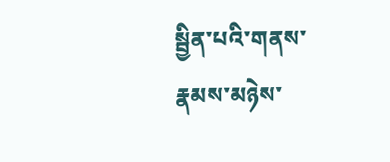སྦྱིན་པའི་གནས་རྣམས་མཉེས་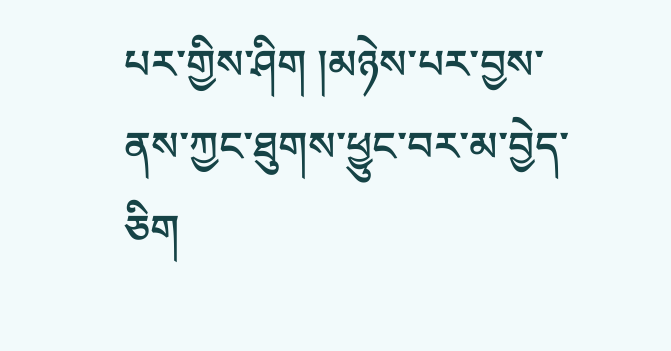པར་གྱིས་ཤིག །མཉེས་པར་བྱས་ནས་ཀྱང་ཐུགས་ཕྱུང་བར་མ་བྱེད་ཅིག